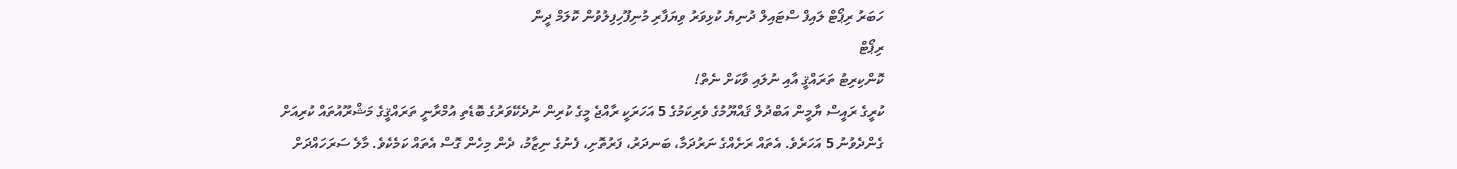ހަބަރު ރިޕޯޓް ލައިފް ސްޓައިލް ދުނިޔެ ކުޅިވަރު ވިޔަފާރި މުނިފޫހިފިލުވުން ކޮލަމް ދީން
ރިޕޯޓް
ކޮންކިރިޓު ތަރައްޤީ އާއި ނުލައި ވާކަށް ނެތް!
ކުރީގެ ރައީސް ޔާމީން އަބްދުލް ޤައްޔޫމުގެ ވެރިކަމުގެ 5 އަހަރަކީ ރާއްޖެ މީގެ ކުރިން ނުދެކޭވަރުގެ ބޮޑެތި އުމްރާނީ ތަރައްޤީގެ މަޝްރޫއުތައް ކުރިއަށް ގެންދެވުނު 5 އަހަރެވެ. އެތައް ރަށެއްގެ ނަރުދަމާ، ބަނދަރު، ފަރުތޮށި، ފެނުގެ ނިޒާމު، ދެން މިހެން ގޮސް އެތައް ކަމެކެވެ. މާލެ ސަރަހައްދަށް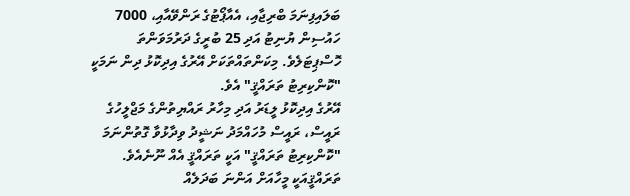ބަލައިފިނަމަ ބްރިޖާއި، އެއާޕޯޓުގެ ރަންވޭއާއި، 7000 ހައުސިން ޔުނިޓު އަދި 25 ބުރީގެ ދަރުމަވަންތަ ހޮސްޕިޓަލެވެ. މިކަންތައްތަކަށް އޭރުގެ އިދިކޮޅު ދިން ނަމަކީ "ކޮންކިރިޓު ތަރައްޤީ" އެވެ.
އޭރުގެ އިދިކޮޅު ލީޑަރު އަދި މިހާރު ރައްޔިތުންގެ މަޖްލީހުގެ ރައީސް، ރައީސް މުހައްމަދު ނަޝީދު ވިދާޅުވާ ގޮތުންނަމަ "ކޮންކިރިޓު ތަރައްޤީ" އަކީ ތަރައްޤީ އެއް ނޫނެއެވެ. ތަރައްޤީއަކީ މީހާއަށް އަންނަ ބަދަލެއް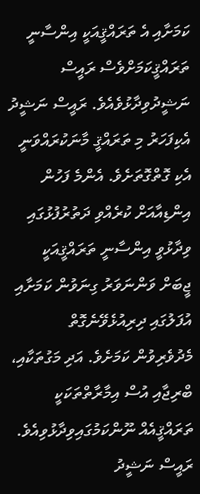ކަމަށާއި އެ ތަރައްޤީއަކީ އިންސާނީ ތަރައްޤީކަމަށްވެސް ރައީސް ނަޝީދުވިދާޅުވެއެވެ. ރައީސް ނަޝީދު އެކިފަހަރު މި ތަރައްޤީ މާނަކުރައްވަނީ އެކި ގޮތްގޮތަށެވެ. އެންމެ ފަހުން އިންޑިއާއަށް ކުރެއްވި ދަތުރުފުޅުގައި ވިދާޅުވީ އިންސާނީ ތަރައްޤީއަކީ ޖީބަށް ވަންނަވަރު ގިނަވުން ކަމަށާއި އުފަލުގައި ދިރިއުޅެވޭނެގޮތް މެދުވެރިވުން ކަމަށެވެ. އަދި މަގުތަކާއި، ބްރިޖާއި އުސް އިމާރާތްތަކަކީ ތަރައްޤީއެއް ނޫންކަމުގައިވިދާޅުވިއެވެ.
ރައީސް ނަޝީދު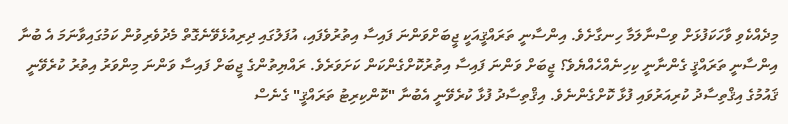މިދެއްކެވި ވާހަކަފުޅަށް ވިސްނާލަމާ ހިނގާށެވެ. އިންސާނީ ތަރައްޤީއަކީ ޖީބަށްވަންނަ ފައިސާ އިތުރުވެފައި، އުފަލުގައި ދިރިއުޅެވޭނެގޮތް މެދުވެރިވުން ކަމުގައިވާނަމަ އެ ބުނާ އިންސާނީ ތަރައްޤީ ގެންނާނީ ކިހިނެއްހެއްޔެވެ؟ ޖީބަށް ވަންނަ ފައިސާ އިތުރުކޮށްގެންކަން ކަށަވަރެވެ. ރައްޔިތުންގެ ޖީބަށް ފައިސާ ވަންނަ މިންވަރު އިތުރު ކުރެވޭނީ ޤައުމުގެ އިޤްތިސާދު ކުރިއަރުވައި ފުޅާ ކޮށްގެންނެވެ. އިޤްތިސާދު ފުޅާ ކުރެވޭނީ އެބުނާ "ކޮންކިރިޓު ތަރައްޤީ" ގެނެސް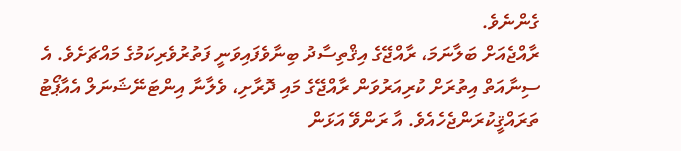ގެންނެވެ.
ރާއްޖެއަށް ބަލާނަމަ، ރާއްޖޭގެ އިޤްތިސާދު ބިނާވެފައިވަނީ ފަތުރުވެރިކަމުގެ މައްޗަށެވެ. އެ ސިނާއަތް އިތުރަށް ކުރިއަރުވަން ރާއްޖޭގެ މައި ދޮރާށި، ވެލާނާ އިންޓަނޭޝަނަލް އެއާޕޯޓު ތަރައްޤީކުރަންޖެހެއެވެ. އާ ރަންވޭ އަޅަން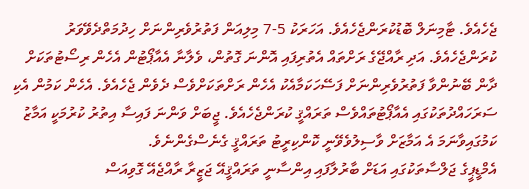ޖެހެއެވެ. ޓާމިނަލް ބޮޑުކުރަންޖެހެއެވެ. އަހަރަކު 5-7 މިލިއަން ފަތުރުވެރިންނަށް ހިދުމަތްދެވޭވަރު ކުރަންޖެހެއެވެ. އަދި ރާއްޖޭގެ ރަށްތައް އެތުރިފައި އޮންނަ ގޮތުން، ވެލާނާ އެއާޕޯޓުން އެހެން ރިސޯޓުތަކަށް ދާން ބޭނުންވާ ފަތުރުވެރިންނަށް ފަސޭހަކަމާއެކު އެހެން ރަށްތަކަށްވެސް ދެވެން ޖެހެއެވެ. އެހެން ކަމުން އެކި ސަރަހައްދުތަކުގައި އެއާޕޯޓުތައްވެސް ތަރައްޤީ ކުރަންޖެހެއެވެ. ޖީބަށް ވަންނަ ފައިސާ އިތުރު ކުރުމަކީ އަމާޒު ކަމުގައިވާނަމަ އެ އަމާޒަށް ވާސިލުވެވޭނީ ކޮންކިރީޓު ތަރައްޤީ ގެނެސްގެންނެވެ.
އެމްޑީޕީގެ ޖަލްސާތަކުގައި އަޑަށް ބާރުލާފައި އިންސާނީ ތަރައްޤީއޭ ޖަޒީރާ ރާއްޖެއޭ ގޮވިއަސް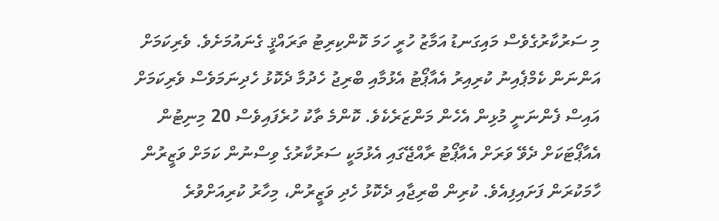މި ސަރުކާރުގެވެސް މައިގަނޑު އަމާޒު ހުރީ ހަމަ ކޮންކިރިޓު ތަރައްޤީ ގެނައުމަށެވެ. ވެރިކަމަށް އަންނަން ކެމްޕެއިނު ކުރިއިރު އެއާޕޯޓު އެޅުމާއި ބްރިޖު ހެދުމާ ދެކޮޅު ހެދިނަމަވެސް ވެރިކަމަށް އައިސް ފެންނަނީ މުޅިން އެހެން މަންޒަރެކެވެ. ކޮންމެ ތާކު ހުރެފައިވެސް 20 މިނިޓުން އެއާޕޯޓަކަށް ދެވޭ ވަރަށް އެއާޕޯޓު ރާއްޖޭގައި އެޅުމަކީ ސަރުކާރުގެ ވިސްނުން ކަމަށް ވަޒީރުން ހާމަކުރަން ފަށައިފިއެވެ. ކުރިން ބްރިޖާއި ދެކޮޅު ހެދި ވަޒީރުން، މިހާރު ކުރިއަށްވުރެ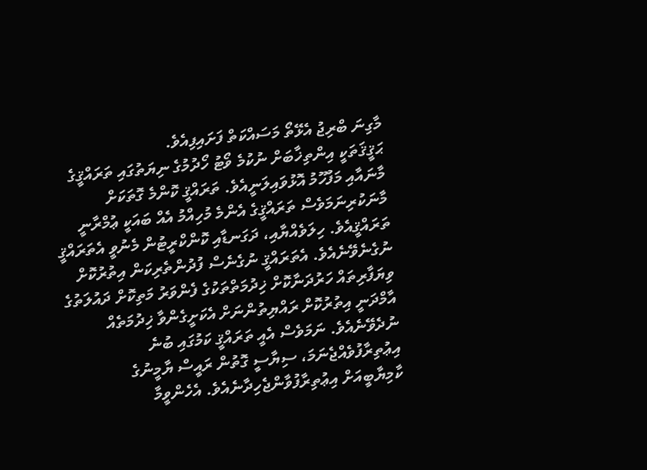މާގިނަ ބްރިޖު އެޅޭތޯ މަސައްކަތް ފަށައިފިއެވެ.
ޙަޤީޤަތަކީ އިންތިޚާބަށް ނުކުމެ ވޯޓު ހޯދުމުގެ ނިޔަތުގައި ތަރައްޤީގެ މާނައާއި މަފުހޫމު އޮޅުވައިލަނީއެވެ. ތަރައްޤީ ކޮންމެ ގޮތަކަށް މާނަކުރިނަމަވެސް ތަރައްޤީގެ އެންމެ މުހިއްމު އެއް ބައަކީ ޢުމްރާނީ ތަރައްޤީއެވެ. ހިލަވެއްޔާއި، ދަގަނޑާއި ކޮންކްރީޓުން މެނުވީ އެތަރައްޤީ ނުގެނެވޭނެއެވެ. އެތަރައްޤީ ނުގެނެސް ފުދުންތެރިކަން އިތުރުކޮށް ވިޔަފާރިތައް ހަރުދަނާކޮށް ޚިދުމަތްތަކުގެ ފެންވަރު މަތިކޮށް ދައުލަތުގެ އާމްދަނީ އިތުރުކޮށް ރައްޔިތުންނަށް އެކަށީގެންވާ ޚިދުމަތެއް ނުދެވޭނެއެވެ. ނަމަވެސް އެއީ ތަރައްޤީ ކަމުގައި ބުނެ އިޢުތިރާފުވެއްޖެނަމަ، ސިޔާސީ ގޮތުން ރައީސް ޔާމީނުގެ ކާމިޔާބީއަށް އިޢުތިރާފުވާންޖެހިދާނެއެވެ. އެހެންވީމާ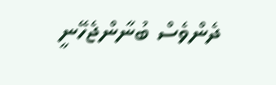ދެންވެސް ބުނާންޖެހޭނީ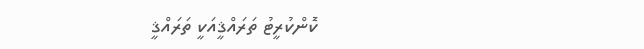ކޮންކުރީޓު ތަރައްޤީއަކީ ތަރައްޤީ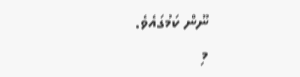ނޫން ކަމުގައެވެ.
މި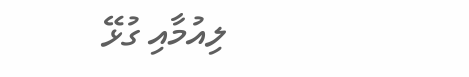ލިއުމާއި ގުޅޭ